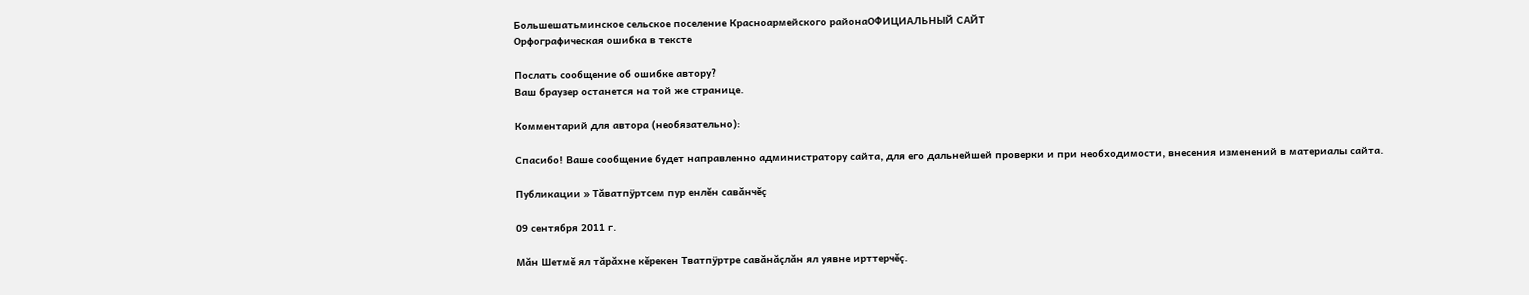Большешатьминское сельское поселение Красноармейского районаОФИЦИАЛЬНЫЙ САЙТ
Орфографическая ошибка в тексте

Послать сообщение об ошибке автору?
Ваш браузер останется на той же странице.

Комментарий для автора (необязательно):

Спасибо! Ваше сообщение будет направленно администратору сайта, для его дальнейшей проверки и при необходимости, внесения изменений в материалы сайта.

Публикации » Тăватпÿртсем пур енлĕн савăнчĕç

09 сентября 2011 г.

Мăн Шетмĕ ял тăрăхне кĕрекен Тватпÿртре савăнăçлăн ял уявне ирттерчĕç.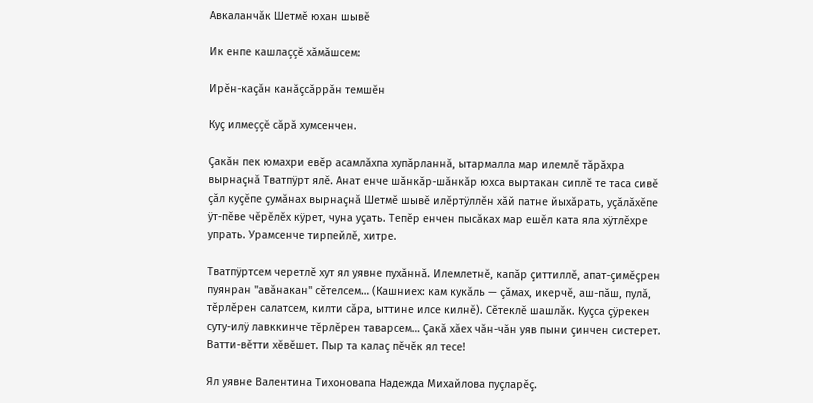Авкаланчăк Шетмĕ юхан шывĕ

Ик енпе кашлаççĕ хăмăшсем:

Ирĕн-каçăн канăçсăррăн темшĕн

Куç илмеççĕ сăрă хумсенчен.

Çакăн пек юмахри евĕр асамлăхпа хупăрланнă, ытармалла мар илемлĕ тăрăхра вырнаçнă Тватпÿрт ялĕ. Анат енче шăнкăр-шăнкăр юхса выртакан сиплĕ те таса сивĕ çăл куçĕпе çумăнах вырнаçнă Шетмĕ шывĕ илĕртÿллĕн хăй патне йыхăрать, уçăлăхĕпе ÿт-пĕве чĕрĕлĕх кÿрет, чуна уçать. Тепĕр енчен пысăках мар ешĕл ката яла хÿтлĕхре упрать. Урамсенче тирпейлĕ, хитре.

Тватпÿртсем черетлĕ хут ял уявне пухăннă. Илемлетнĕ, капăр çиттиллĕ, апат-çимĕçрен пуянран "авăнакан" сĕтелсем… (Кашниех: кам кукăль — çăмах, икерчĕ, аш-пăш, пулă, тĕрлĕрен салатсем, килти сăра, ыттине илсе килнĕ). Сĕтеклĕ шашлăк. Куçса çÿрекен суту-илÿ лавккинче тĕрлĕрен таварсем… Çакă хăех чăн-чăн уяв пыни çинчен систерет. Ватти-вĕтти хĕвĕшет. Пыр та калаç пĕчĕк ял тесе!

Ял уявне Валентина Тихоновапа Надежда Михайлова пуçларĕç.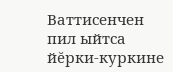Ваттисенчен пил ыйтса йĕрки-куркине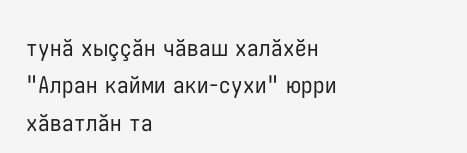тунă хыççăн чăваш халăхĕн "Алран кайми аки-сухи" юрри хăватлăн та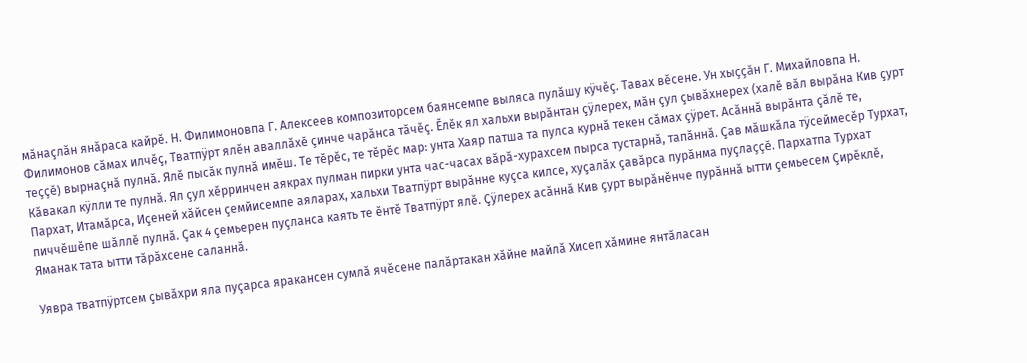мăнаçлăн янăраса кайрĕ. Н. Филимоновпа Г. Алексеев композиторсем баянсемпе выляса пулăшу кÿчĕç. Тавах вĕсене. Ун хыççăн Г. Михайловпа Н. Филимонов сăмах илчĕç, Тватпÿрт ялĕн аваллăхĕ çинче чарăнса тăчĕç. Ĕлĕк ял хальхи вырăнтан çÿлерех, мăн çул çывăхнерех (халĕ вăл вырăна Кив çурт теççĕ) вырнаçнă пулнă. Ялĕ пысăк пулнă имĕш. Те тĕрĕс, те тĕрĕс мар: унта Хаяр патша та пулса курнă текен сăмах çÿрет. Асăннă вырăнта çăлĕ те, Кăвакал кÿлли те пулнă. Ял çул хĕрринчен аякрах пулман пирки унта час-часах вăрă-хурахсем пырса тустарнă, тапăннă. Çав мăшкăла тÿсеймесĕр Турхат, Пархат, Итамăрса, Иçеней хăйсен çемйисемпе аяларах, хальхи Тватпÿрт вырăнне куçса килсе, хуçалăх çавăрса пурăнма пуçлаççĕ. Пархатпа Турхат пиччĕшĕпе шăллĕ пулнă. Çак 4 çемьерен пуçланса каять те ĕнтĕ Тватпÿрт ялĕ. Çÿлерех асăннă Кив çурт вырăнĕнче пурăннă ытти çемьесем Çирĕклĕ, Яманак тата ытти тăрăхсене саланнă.

Уявра тватпÿртсем çывăхри яла пуçарса яракансен сумлă ячĕсене палăртакан хăйне майлă Хисеп хăмине янтăласан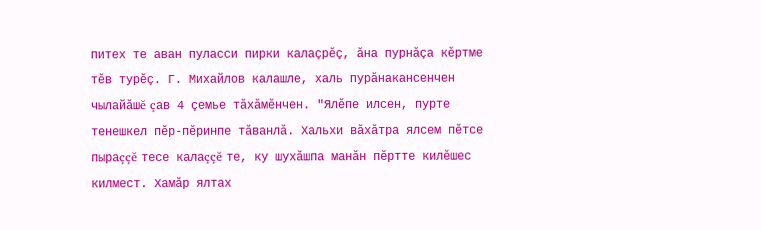питех те аван пуласси пирки калаçрĕç, ăна пурнăçа кĕртме тĕв турĕç. Г. Михайлов калашле, халь пурăнакансенчен чылайăшĕ çав 4 çемье тăхăмĕнчен. "Ялĕпе илсен, пурте тенешкел пĕр-пĕринпе тăванлă. Хальхи вăхăтра ялсем пĕтсе пыраççĕ тесе калаççĕ те, ку шухăшпа манăн пĕртте килĕшес килмест. Хамăр ялтах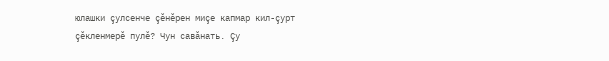юлашки çулсенче çĕнĕрен миçе капмар кил-çурт çĕкленмерĕ пулĕ? Чун савăнать. Çу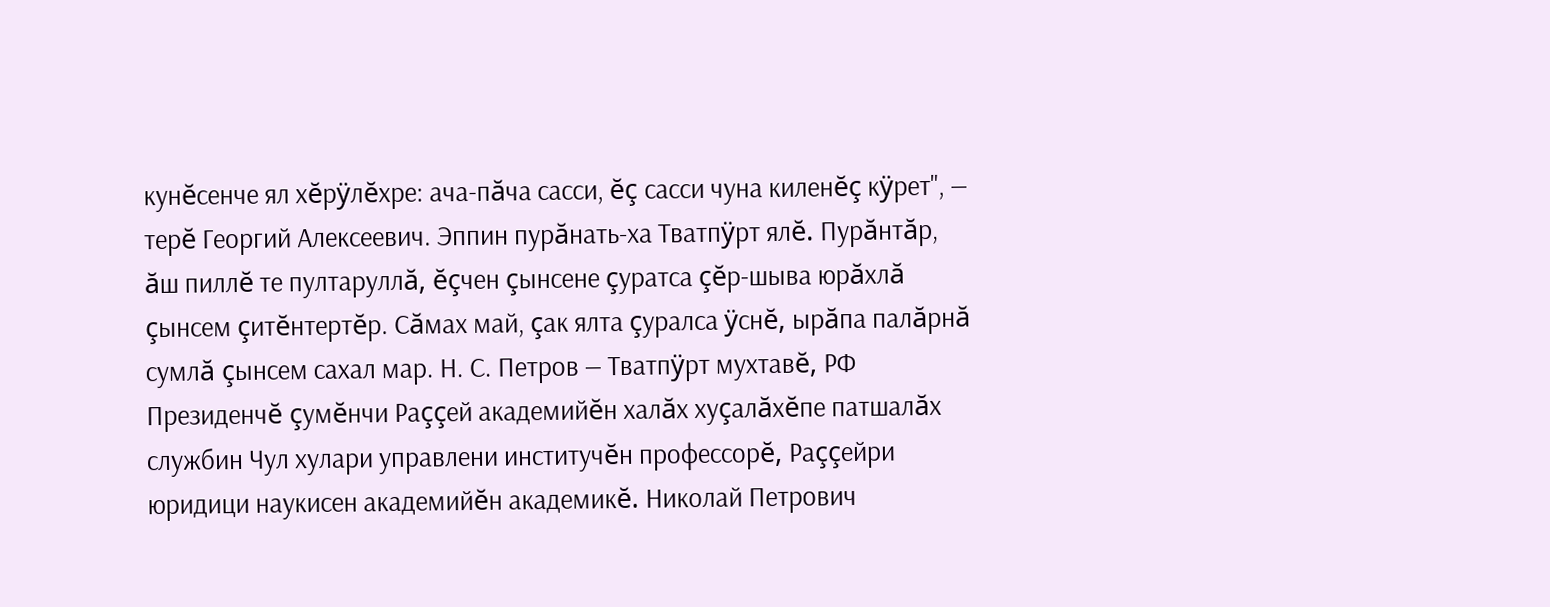кунĕсенче ял хĕрÿлĕхре: ача-пăча сасси, ĕç сасси чуна киленĕç кÿрет", — терĕ Георгий Алексеевич. Эппин пурăнать-ха Тватпÿрт ялĕ. Пурăнтăр, ăш пиллĕ те пултаруллă, ĕçчен çынсене çуратса çĕр-шыва юрăхлă çынсем çитĕнтертĕр. Сăмах май, çак ялта çуралса ÿснĕ, ырăпа палăрнă сумлă çынсем сахал мар. Н. С. Петров — Тватпÿрт мухтавĕ, РФ Президенчĕ çумĕнчи Раççей академийĕн халăх хуçалăхĕпе патшалăх службин Чул хулари управлени институчĕн профессорĕ, Раççейри юридици наукисен академийĕн академикĕ. Николай Петрович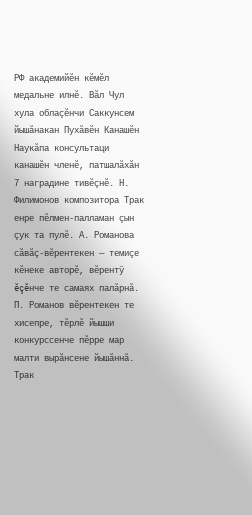РФ академийĕн кĕмĕл медальне илнĕ. Вăл Чул хула облаçĕнчи Саккунсем йышăнакан Пухăвĕн Канашĕн Наукăпа консультаци канашĕн членĕ, патшалăхăн 7 наградине тивĕçнĕ. Н. Филимонов композитора Трак енре пĕлмен-палламан çын çук та пулĕ. А. Романова сăвăç-вĕрентекен — темиçе кĕнеке авторĕ, вĕрентÿ ĕçĕнче те самаях палăрнă. П. Романов вĕрентекен те хисепре, тĕрлĕ йышши конкурссенче пĕрре мар малти вырăнсене йышăннă. Трак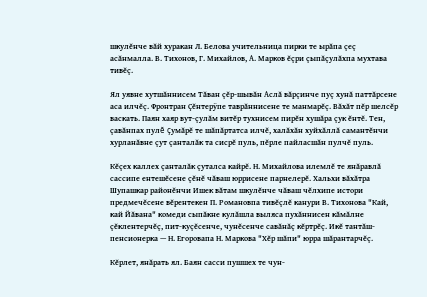шкулĕнче вăй хуракан Л. Белова учительница пирки те ырăпа çеç асăнмалла. В. Тихонов, Г. Михайлов, А. Марков ĕçри çыпăçулăхпа мухтава тивĕç.

Ял уявне хутшăннисем Тăван çĕр-шывăн Аслă вăрçинче пуç хунă паттăрсене аса илчĕç. Фронтран Çĕнтерÿпе таврăннисене те манмарĕç. Вăхăт пĕр шелсĕр васкать. Паян хаяр вут-çулăм витĕр тухнисем пирĕн хушăра çук ĕнтĕ. Тен, çавăнпах пулĕ çумăрĕ те шăпăртатса илчĕ, халăхăн хуйхăллă самантĕнчи хурланăвне çут çанталăк та сисрĕ пуль, пĕрле пайласшăн пулчĕ пуль.

Кĕçех каллех çанталăк çуталса кайрĕ. Н. Михайлова илемлĕ те янăравлă сассипе ентешĕсене çĕнĕ чăваш юррисене парнелерĕ. Хальхи вăхăтра Шупашкар районĕнчи Ишек вăтам шкулĕнче чăваш чĕлхипе истори предмечĕсене вĕрентекен П. Романовпа тивĕçлĕ канури В. Тихонова "Кай, кай Йăвана" комеди сыпăкне кулăшла выляса пухăннисен кăмăлне çĕклентерчĕç, пит-куçĕсенче, чунĕсенче савăнăç кĕртрĕç. Икĕ тантăш-пенсионерка — Н. Егоровапа Н. Маркова "Хĕр шăпи" юрра шăрантарчĕç.

Кĕрлет, янăрать ял. Баян сасси пушшех те чун-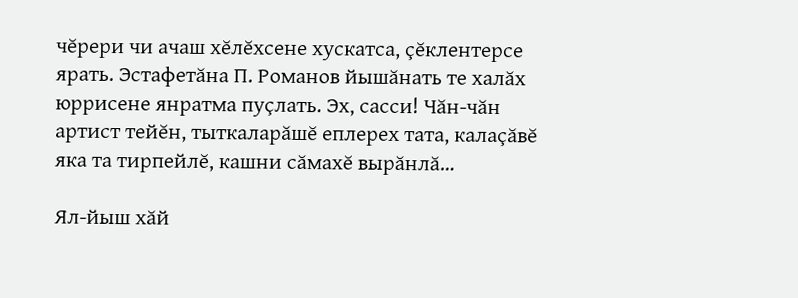чĕрери чи ачаш хĕлĕхсене хускатса, çĕклентерсе ярать. Эстафетăна П. Романов йышăнать те халăх юррисене янратма пуçлать. Эх, сасси! Чăн-чăн артист тейĕн, тыткаларăшĕ еплерех тата, калаçăвĕ яка та тирпейлĕ, кашни сăмахĕ вырăнлă…

Ял-йыш хăй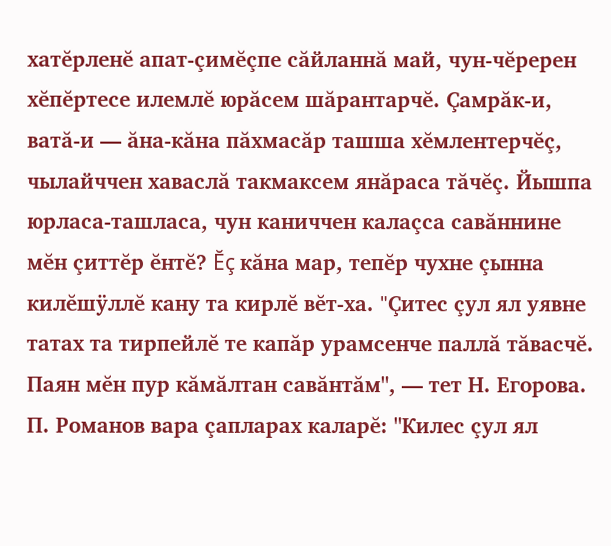хатĕрленĕ апат-çимĕçпе сăйланнă май, чун-чĕререн хĕпĕртесе илемлĕ юрăсем шăрантарчĕ. Çамрăк-и, ватă-и — ăна-кăна пăхмасăр ташша хĕмлентерчĕç, чылайччен хаваслă такмаксем янăраса тăчĕç. Йышпа юрласа-ташласа, чун каниччен калаçса савăннине мĕн çиттĕр ĕнтĕ? Ĕç кăна мар, тепĕр чухне çынна килĕшÿллĕ кану та кирлĕ вĕт-ха. "Çитес çул ял уявне татах та тирпейлĕ те капăр урамсенче паллă тăвасчĕ. Паян мĕн пур кăмăлтан савăнтăм", — тет Н. Егорова. П. Романов вара çапларах каларĕ: "Килес çул ял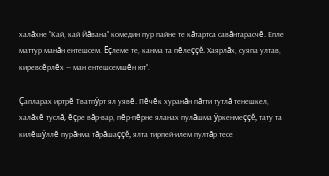халăхне "Кай, кай Йăвана" комедин пур пайне те кăтартса савăнтарасчĕ. Епле маттур манăн ентешсем. Ĕçлеме те, канма та пĕлеççĕ. Хаярлăх, суяпа ултав, киревсĕрлĕх — ман ентешсемшĕн ют".

Çапларах иртрĕ Тватпÿрт ял уявĕ. Пĕчĕк хуранăн пăтти тутлă тенешкел, халăхĕ туслă, ĕçре вăр-вар, пĕр-пĕрне яланах пулăшма ÿркенмеççĕ, тату та килĕшÿллĕ пурăнма тăрăшаççĕ, ялта тирпей-илем пултăр тесе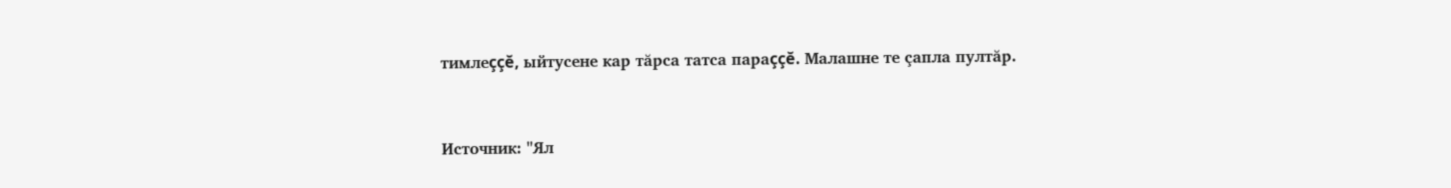тимлеççĕ, ыйтусене кар тăрса татса параççĕ. Малашне те çапла пултăр.



Источник: "Ял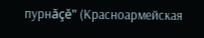пурнăçĕ" (Красноармейская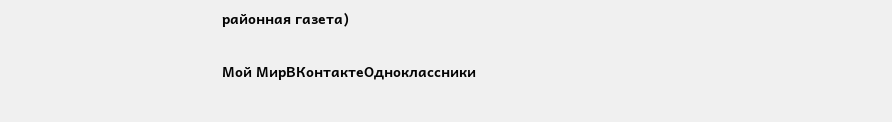районная газета)

Мой МирВКонтактеОдноклассники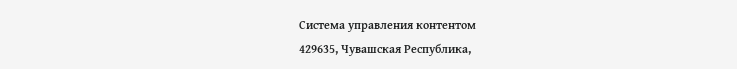Система управления контентом
429635, Чувашская Республика,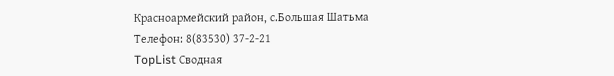Красноармейский район, с.Большая Шатьма
Телефон: 8(83530) 37-2-21
TopList Сводная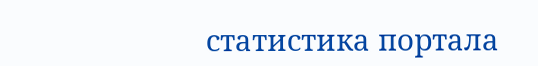статистика портала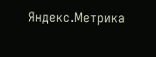Яндекс.Метрика